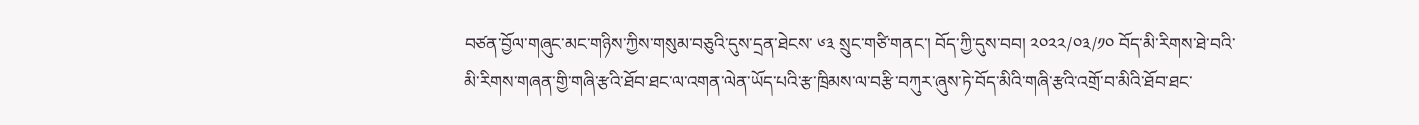བཙན་བྱོལ་གཞུང་མང་གཉིས་ཀྱིས་གསུམ་བཅུའི་དུས་དྲན་ཐེངས་ ༦༣ སྲུང་གཙི་གནང་། བོད་ཀྱི་དུས་བབ། ༢༠༢༢/༠༣/༡༠ བོད་མི་རིགས་ཐེ་བའི་མི་རིགས་གཞན་གྱི་གཞི་རྩའི་ཐོབ་ཐང་ལ་འགན་ལེན་ཡོད་པའི་རྩ་ཁྲིམས་ལ་བརྩི་བཀུར་ཞུས་ཏེ་བོད་མིའི་གཞི་རྩའི་འགྲོ་བ་མིའི་ཐོབ་ཐང་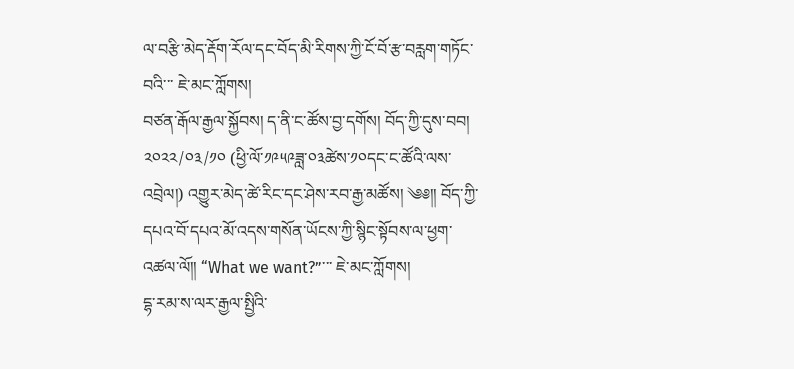ལ་བརྩི་མེད་རྡོག་རོལ་དང་བོད་མི་རིགས་ཀྱི་ངོ་བོ་རྩ་བརླག་གཏོང་བའི་་་ ཇེ་མང་ཀློགས།
བཙན་རྒོལ་རྒྱལ་སྐྱོབས། ད་ནི་ང་ཚོས་བྱ་དགོས། བོད་ཀྱི་དུས་བབ། ༢༠༢༢/༠༣/༡༠ (ཕྱི་ལོ་༡༩༥༩ཟླ་༠༣ཚེས་༡༠དང་ང་ཚོའི་ལས་འབྲེལ།) འགྱུར་མེད་ཚེ་རིང་དང་ཤེས་རབ་རྒྱ་མཚོས། ༄༅།། བོད་ཀྱི་དཔའ་བོ་དཔའ་མོ་འདས་གསོན་ཡོངས་ཀྱི་སྙིང་སྟོབས་ལ་ཕྱག་འཚལ་ལོ།། “What we want?”་་་ ཇེ་མང་ཀློགས།
དྷ་རམ་ས་ལར་རྒྱལ་སྤྱིའི་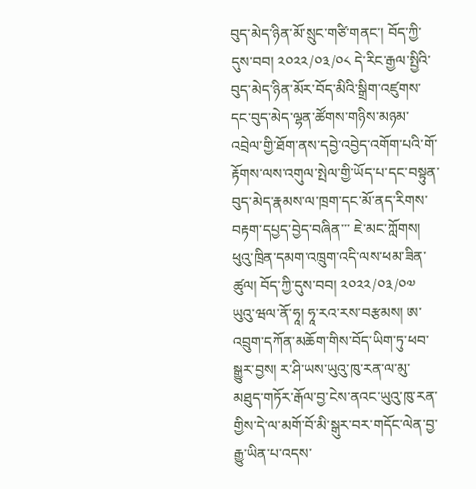བུད་མེད་ཉིན་མོ་སྲུང་གཙི་གནང་། བོད་ཀྱི་དུས་བབ། ༢༠༢༢/༠༣/༠༨ དེ་རིང་རྒྱལ་སྤྱིའི་བུད་མེད་ཉིན་མོར་བོད་མིའི་སྒྲིག་འཛུགས་དང་བུད་མེད་ལྷན་ཚོགས་གཉིས་མཉམ་འབྲེལ་གྱི་ཐོག་ནས་དབྱེ་འབྱེད་འགོག་པའི་གོ་རྟོགས་ལས་འགུལ་སྤེལ་གྱི་ཡོད་པ་དང་བསྟུན་བུད་མེད་རྣམས་ལ་ཁྲག་དང་མོ་ནད་རིགས་བརྟག་དཔྱད་བྱེད་བཞིན་་་ ཇེ་མང་ཀློགས།
ཕུའུ་ཁྲིན་དམག་འཁྲུག་འདི་ལས་ཕམ་ཟིན་ཚུལ། བོད་ཀྱི་དུས་བབ། ༢༠༢༢/༠༣/༠༧ ཡུའུ་ཝལ་ནོ་ཧཱ། ཧཱ་རའ་རས་བརྩམས། ཨ་འབྲུག་དཀོན་མཆོག་གིས་བོད་ཡིག་ཏུ་ཕབ་སྒྱུར་བྱས། ར་ཤི་ཡས་ཡུའུ་ཁུ་རན་ལ་མུ་མཐུད་གཏོར་རྒོལ་བྱ་ངེས་ནའང་ཡུའུ་ཁུ་རན་གྱིས་དེ་ལ་མགོ་བོ་མི་སྒུར་བར་གདོང་ལེན་བྱ་རྒྱུ་ཡིན་པ་འདས་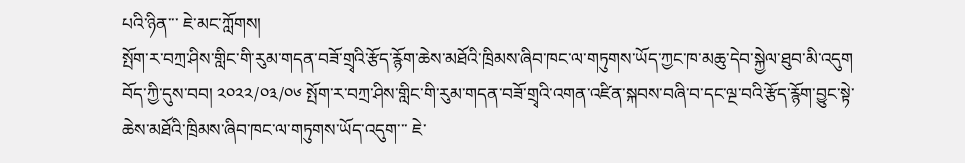པའི་ཉིན་་་ ཇེ་མང་ཀློགས།
སྤོག་ར་བཀྲ་ཤིས་གླིང་གི་རུམ་གདན་བཟོ་གྲྭའི་རྩོད་རྙོག་ཆེས་མཐོའི་ཁྲིམས་ཞིབ་ཁང་ལ་གཏུགས་ཡོད་ཀྱང་ཁ་མཆུ་དེབ་སྐྱེལ་ཐུབ་མི་འདུག བོད་ཀྱི་དུས་བབ། ༢༠༢༢/༠༣/༠༦ སྤོག་ར་བཀྲ་ཤིས་གླིང་གི་རུམ་གདན་བཟོ་གྲྭའི་འགན་འཛིན་སྐབས་བཞི་བ་དང་ལྔ་བའི་རྩོད་རྙོག་བྱུང་སྟེ་ཆེས་མཐོའི་ཁྲིམས་ཞིབ་ཁང་ལ་གཏུགས་ཡོད་འདུག་་་ ཇེ་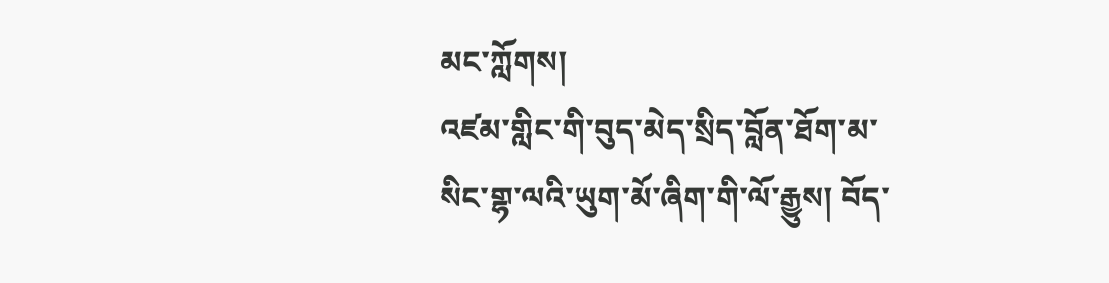མང་ཀློགས།
འཛམ་གླིང་གི་བུད་མེད་སྲིད་བློན་ཐོག་མ་སིང་གྷ་ལའི་ཡུག་མོ་ཞིག་གི་ལོ་རྒྱུས། བོད་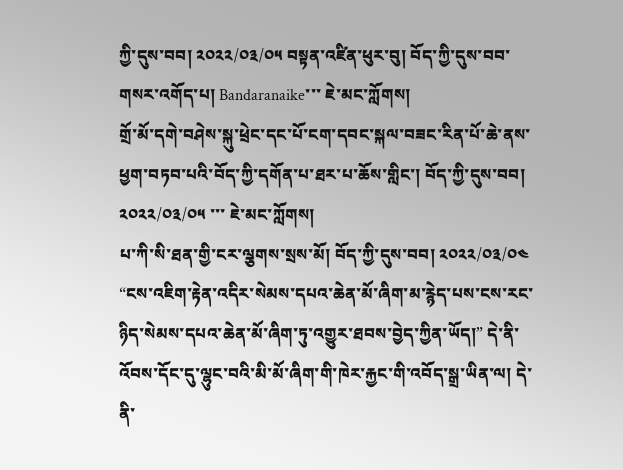ཀྱི་དུས་བབ། ༢༠༢༢/༠༣/༠༥ བསྟན་འཛིན་ཕུར་བུ། བོད་ཀྱི་དུས་བབ་གསར་འགོད་པ། Bandaranaike་་་ ཇེ་མང་ཀློགས།
གྲོ་མོ་དགེ་བཤེས་སྐུ་ཕྲེང་དང་པོ་ངག་དབང་སྐལ་བཟང་རིན་པོ་ཆེ་ནས་ཕྱག་བཏབ་པའི་བོད་ཀྱི་དགོན་པ་ཐར་པ་ཆོས་གླིང་། བོད་ཀྱི་དུས་བབ། ༢༠༢༢/༠༣/༠༥ ་་་ ཇེ་མང་ཀློགས།
པ་ཀི་སི་ཐན་གྱི་ངར་ལྕགས་སྲས་མོ། བོད་ཀྱི་དུས་བབ། ༢༠༢༢/༠༣/༠༤ “ངས་འཇིག་རྟེན་འདིར་སེམས་དཔའ་ཆེན་མོ་ཞིག་མ་རྙེད་པས་ངས་རང་ཉིད་སེམས་དཔའ་ཆེན་མོ་ཞིག་ཏུ་འགྱུར་ཐབས་བྱེད་ཀྱིན་ཡོད།” དེ་ནི་འོབས་དོང་དུ་ལྷུང་བའི་མི་མོ་ཞིག་གི་ཁེར་རྐྱང་གི་འབོད་སྒྲ་ཡིན་ལ། དེ་ནི་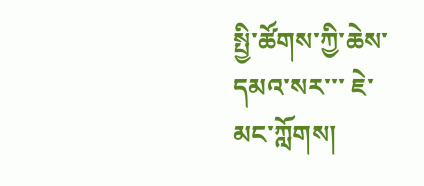སྤྱི་ཚོགས་ཀྱི་ཆེས་དམའ་སར་་་ ཇེ་མང་ཀློགས།